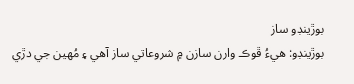بوڙينڊو ساز
بوڙينڊو: هيءُ ڦوڪ وارن سازن ۾ شروعاتي ساز آهي ۽ مُهين جي دڙي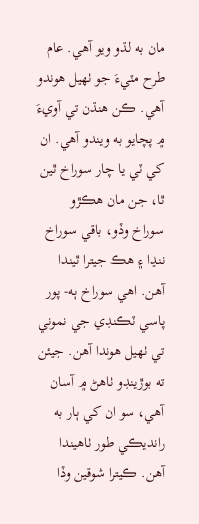مان به لڌو ويو آهي. عام طرح مٽيءَ جو ٺهيل هوندو آهي. ڪن هنڌن تي آويءَ ۾ پچايو به ويندو آهي. ان کي ٽي يا چار سوراخ ٿين ٿا، جن مان هڪڙو سوراخ وڏو، باقي سوراخ ننڍا ۽ هڪ جيترا ٿيندا آهن. اهي سوراخ ٻه- پور پاسي ٽڪنڊي جي نموني تي ٺهيل هوندا آهن. جيئن ته بوڙينڊو ٺاهڻ ۾ آسان آهي، سو ان کي ٻار به رانديڪي طور ٺاهيندا آهن. ڪيترا شوقين وڏا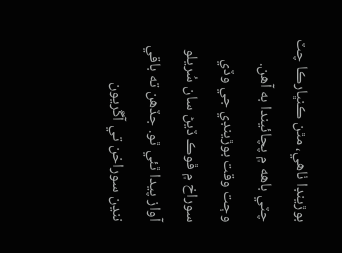بوڙينڊا ٺاهي، مٿن ڪنڀارڪا چٽ چٽي باهه ۾ پچائيندا به آهن. وڄت وقت بوڙينڊي جي وڏي سوراخ ۾ ڦوڪ ڏيڻ سان سُريلو آواز پيدا ٿئي ٿو. جڏهن ته باقي ننڍن سوراخن تي آڱريون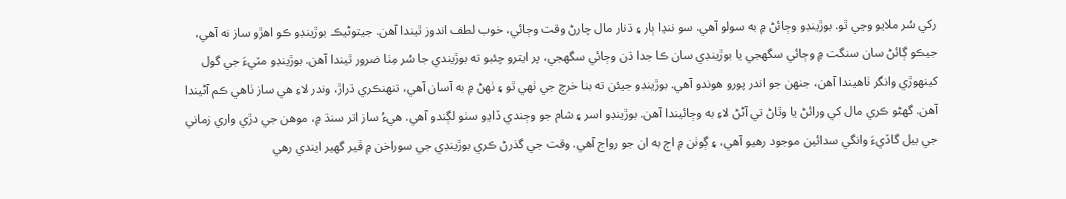رکي سُر ملايو وڃي ٿو. بوڙينڊو وڄائڻ ۾ به سولو آهي. سو ننڍا ٻار ۽ ڌنار مال چارڻ وقت وڄائي، خوب لطف اندوز ٿيندا آهن. جيتوڻيڪ بوڙينڊو ڪو اهڙو ساز نه آهي، جيڪو ڳائڻ سان سنگت ۾ وڄائي سگهجي يا بوڙينڊي سان ڪا جدا ڌن وڄائي سگهجي، پر ايترو چئبو ته بوڙيندي جا سُر مِٺا ضرور ٿيندا آهن. بوڙينڊو مٽيءَ جي گول کينهوڙي وانگر ٺاهيندا آهن، جنهن جو اندر پورو هوندو آهي. بوڙينڊو جيئن ته بنا خرچ جي ٺهي ٿو ۽ ٺهڻ ۾ به آسان آهي، تنهنڪري ڌراڙ، وندر لاءِ هي ساز ٺاهي ڪم آڻيندا آهن. گهڻو ڪري مال کي ورائڻ يا وٿاڻ تي آڻڻ لاءِ به وڄائيندا آهن. بوڙينڊو اسر ۽ شام جو وڄندي ڏاڍو سٺو لڳندو آهي. هيءُ ساز اتر سنڌ ۾، موهن جي دڙي واري زماني جي بيل گاڏيءَ وانگي سدائين موجود رهيو آهي، ۽ ڳوٺن ۾ اڄ به ان جو رواج آهي. وقت جي گذرڻ ڪري بوڙينڊي جي سوراخن ۾ ڦير گهير ايندي رهي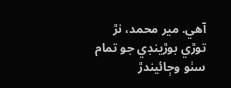آهي. مير محمد، نڙ توڙي بوڙينڊي جو تمام سٺو وڄائيندڙ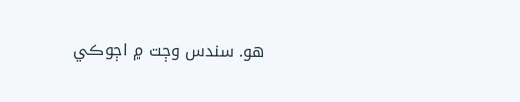هو. سندس وڄت ۾ اڄوڪي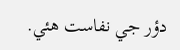دؤر جي نفاست هئي.